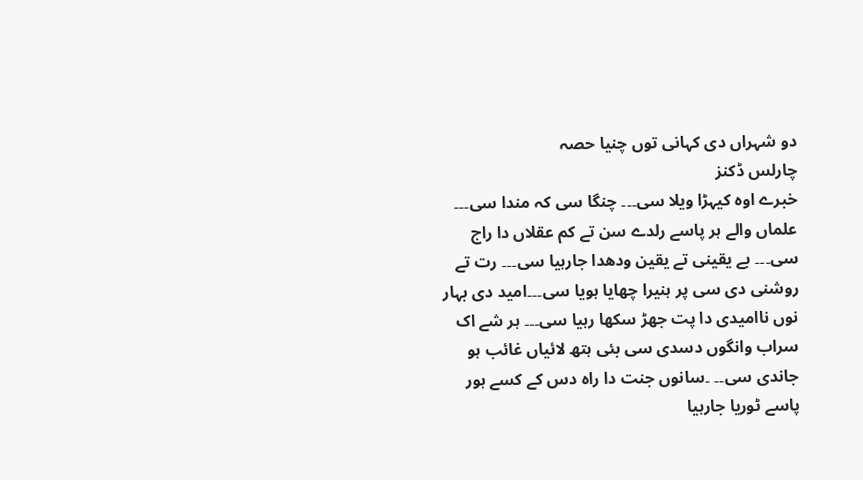دو شہراں دی کہانی توں چنیا حصہ
چارلس ڈکنز
خبرے اوہ کیہڑا ویلا سی۔۔۔ چنگا سی کہ مندا سی۔۔۔ علماں والے ہر پاسے رلدے سن تے کم عقلاں دا راج سی۔۔۔ بے یقینی تے یقین ودھدا جارہیا سی۔۔۔ رت تے روشنی دی سی پر ہنیرا چھایا ہویا سی۔۔۔امید دی بہار نوں ناامیدی دا پت جھڑ سکھا رہیا سی۔۔۔ ہر شے اک سراب وانگوں دسدی سی بئی ہتھ لائیاں غائب ہو جاندی سی۔۔ ۔سانوں جنت دا راہ دس کے کسے ہور پاسے ٹوریا جارہیا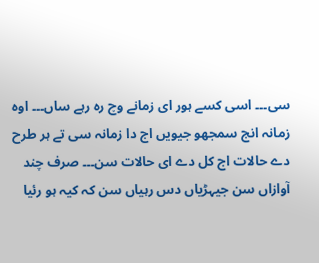سی۔۔۔ اسی کسے ہور ای زمانے وچ رہ رہے ساں۔۔۔ اوہ زمانہ انج سمجھو جیویں اج دا زمانہ سی تے ہر طرح دے حالات اج کل دے ای حالات سن۔۔۔ صرف چند آوازاں سن جیہڑیاں دس رہیاں سن کہ کیہ ہو رئیا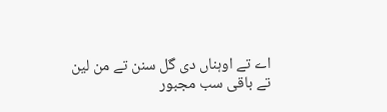اے تے اوہناں دی گل سنن تے من لین تے باقی سب مجبور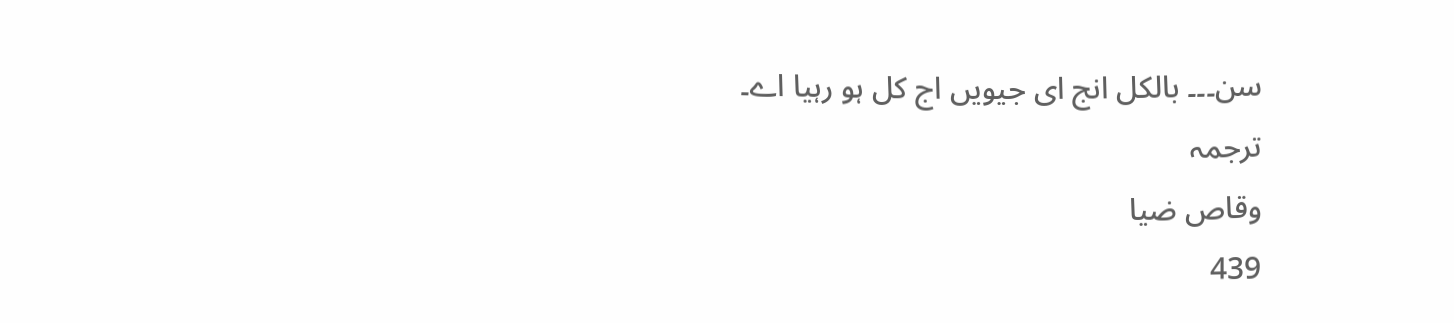سن۔۔۔ بالکل انج ای جیویں اج کل ہو رہیا اے۔
ترجمہ
وقاص ضیا
439